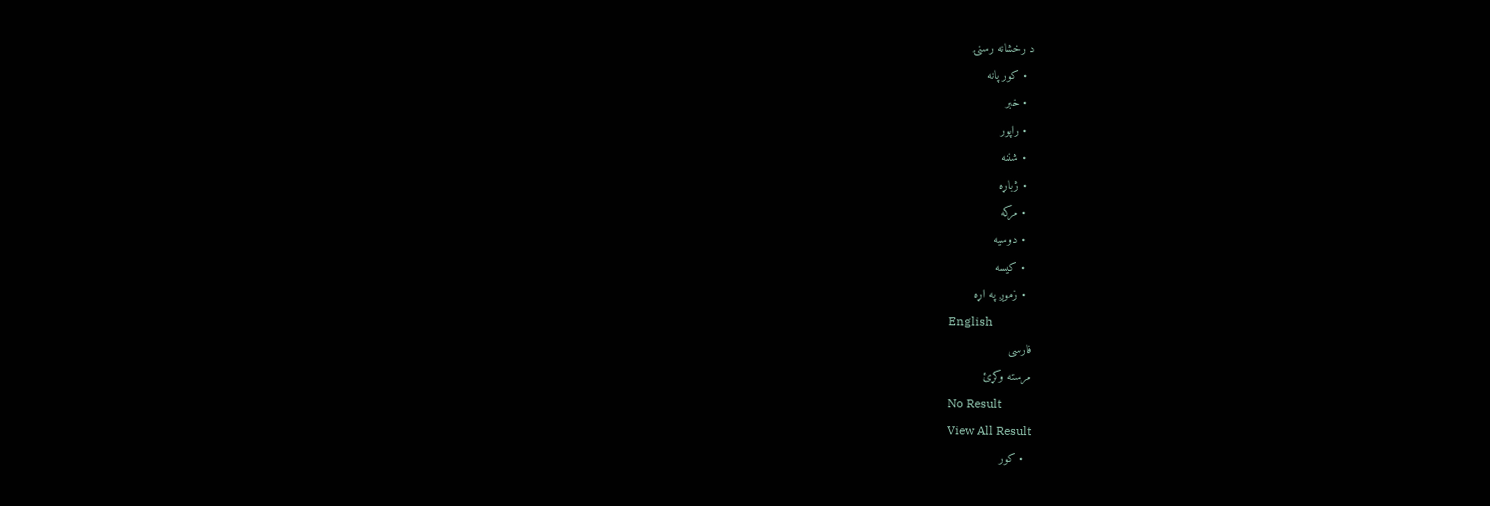د رخشانه رسنۍ
  • کور پانه
  • خبر
  • راپور
  • شننه
  • ژباړه
  • مرکه
  • دوسیه
  • کیسه
  • زموږ په اړه
English
فارسی
مرسته وکړئ
No Result
View All Result
  • کور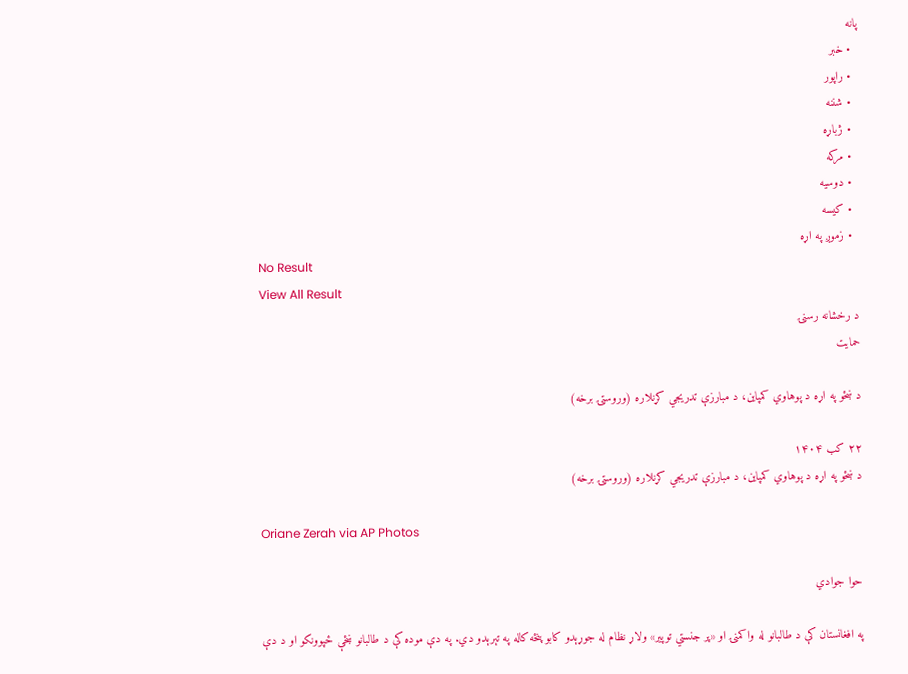پانه
  • خبر
  • راپور
  • شننه
  • ژباړه
  • مرکه
  • دوسیه
  • کیسه
  • زموږ په اړه
No Result
View All Result
د رخشانه رسنۍ
حمایت

د ښځو په اړه د پوهاوي کمپاین، د مبارزې تدریجي کړنلاره (وروستۍ برخه)

۲۲ كب ۱۴۰۴
د ښځو په اړه د پوهاوي کمپاین، د مبارزې تدریجي کړنلاره (وروستۍ برخه)

Oriane Zerah via AP Photos

حوا جوادي

په افغانستان کې د طالبانو له واکمنۍ او «پر جنستي توپیر» ولاړ نظام له جوړېدو کابو پنځه کاله په تېرېدو دي. په دې موده کې د طالبانو ښځې ځپوونکو او د دې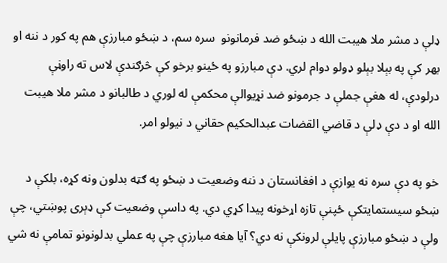ډلې د مشر ملا هیبت الله د ښځو ضد فرمانونو  سره سم، د ښځو مبارزې هم په کور د ننه او بهر کې په بېلا بېلو ډولو دوام لري. دې مبارزو په ځینو برخو کې څرګندې لاس ته راوڼې درلودې، له هغې جملې د جرمونو ضد نړیوالې محکمې له لوري د طالبانو د مشر ملا هیبت الله او د دې ډلې د قاضي القضات عبدالحکیم حقاني د نیولو امر.

خو په دې سره نه یوازې د افغانستان د ننه وضعیت د ښځو په ګټه بدلون ونه کړه، بلکې د ښځو سیستمایتکې ځپنې تازه اړخونه پیدا کړي دي. په داسې وضعیت کې ډېری پوښتي، چې ولې د ښځو مبارزې پایلې لرونکې نه دي؟ آیا هغه مبارزې چې په عملي بدلونونو تمامې نه شي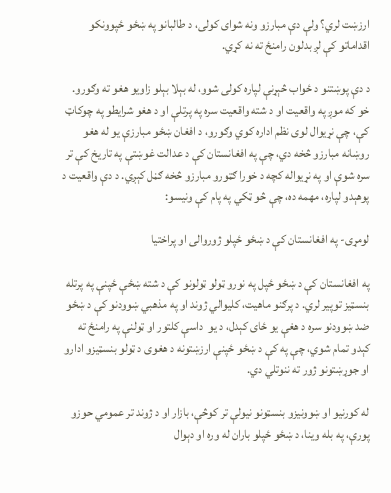ارزښت لري؟ ولې دې مبارزو ونه شوای کولی، د طالبانو په ښځو ځپوونکو اقداماتو کې لږ بدلون رامنځ ته نه کړي.

د دې پوښتنو د ځواب څېړنې لپاره کولی شوو، له بېلا بېلو زاویو هغو ته وګورو. خو که موږ په واقعیت او د شته واقعیت سره په پرتلې او د هغو شرایطو په چوکاټ کې، چې نړیوال لوی نظم اداره کوي وګورو، د افغان ښځو مبارزې یو له هغو روښانه مبارزو څخه دي، چې په افغانستان کې د عدالت غوښتې په تاریخ کې تر سره شوې او په نړیواله کچه د خورا ګټورو مبارزو څخه ګڼل کېږي. د دې واقعیت د پوهېدو لپاره، مهمه ده، چې څو ټکي په پام کې ونیسو:

لومړی- په افغانستان کې د ښځو ځپلو ژوروالی او پراختیا

په افغانستان کې د ښځو ځپل په نورو ټولو ټولونو کې د شته ښځې ځپنې په پرتله بنسټیز توپیر لري. د پرګنو ماهیت، کلیوالي ژوند او په مذهبي ښوودنو کې د ښځو ضد ښوودنو سره د هغې یو ځای کېدل، د یو  داسې کلتور او ټولنې په رامنځ ته کېدو تمام شوي، چې په کې د ښځو ځپنې ارزښتونه د هغوی د ټولو بنسټیزو ادارو او جوړښتونو ژور ته ننوتلي دي.

له کورنیو او ښوونیزو بنسټونو نیولې تر کوڅې، بازار او د ژوند تر عمومي حوزو پورې، په بله وینا، د ښځو ځپلو باران له وره او دېوال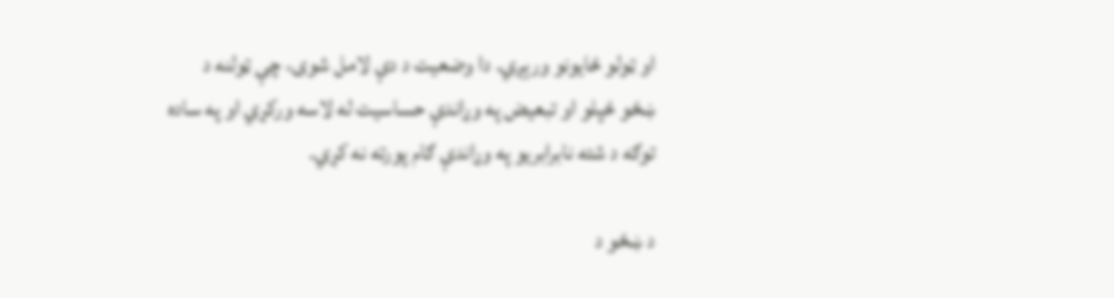او ټولو ځایونو ورېږي. دا وضعیت د دې لامل شوی، چې ټولنه د ښځو ځپلو او تبعیض په وړاندې حساسیت له لاسه ورکړي او په ساده توګه د شته نابرابریو په وړاندې ګام پورته نه کړي.

د ښځو د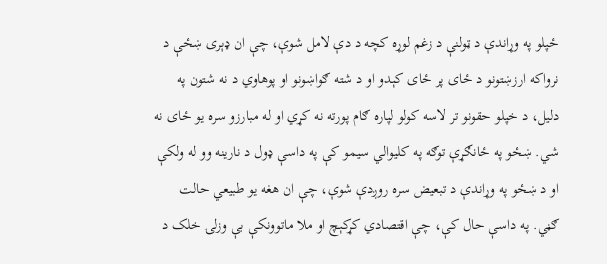ځپلو په وړاندې د ټولنې د زغم لوړه کچه د دې لامل شوې، چې ان ډېری ښځې د نرواکه ارزښتونو د ځای پر ځای کېدو او د شته ګواښونو او پوهاوي د نه شتون په دلیل، د خپلو حقونو تر لاسه کولو لپاره ګام پورته نه کړي او له مبارزو سره یو ځای نه شي. ښځو په ځانګړې توګه په کلیوالي سیمو کې په داسې ډول د نارینه وو له ولکې او د ښځو په وړاندې د تبعیض سره روږدې شوې، چې ان هغه یو طبیعي حالت ګڼي. په داسې حال کې، چې اقتصادي کړکېچ او ملا ماتوونکې بې وزلۍ خلک د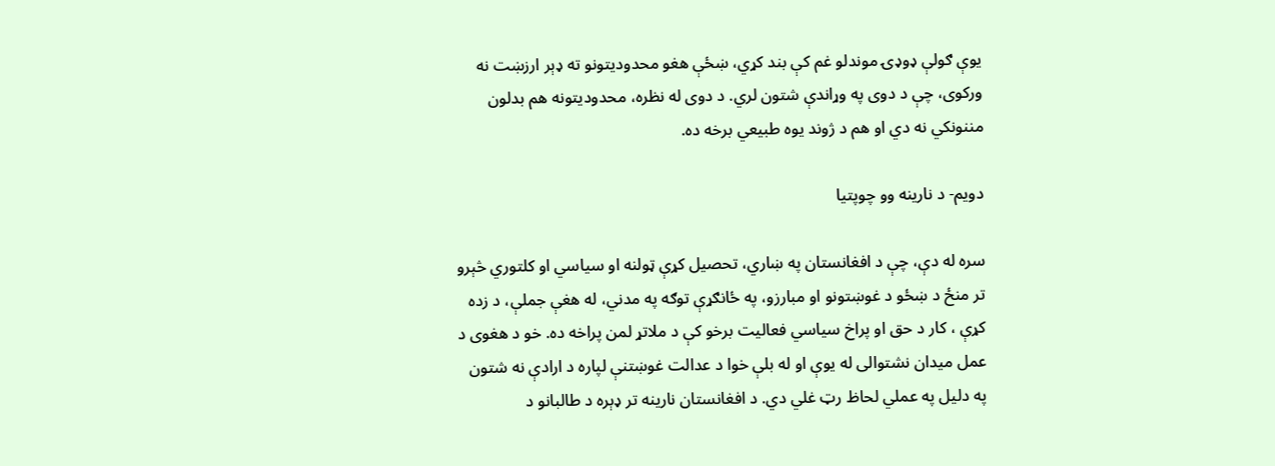یوې ګولې ډوډۍ موندلو غم کې بند کړي، ښځې هغو محدودیتونو ته ډېر ارزښت نه ورکوی، چې د دوی په وړاندې شتون لري. د دوی له نظره، محدودیتونه هم بدلون مننونکي نه دي او هم د ژوند یوه طبیعي برخه ده.

دویم- د نارینه وو چوپتیا

سره له دې، چې د افغانستان په ښاري، تحصیل کړې ټولنه او سیاسي او کلتوري څېرو تر منځ د ښځو د غوښتونو او مبارزو، په ځانګړې توګه په مدني، له هغې جملې، د زده کړې ، کار د حق او پراخ سیاسي فعالیت برخو کې د ملاتړ لمن پراخه ده. خو د هغوی د عمل میدان نشتوالی له یوې او له بلې خوا د عدالت غوښتنې لپاره د ارادې نه شتون په دلیل په عملي لحاظ رټ غلي دي. د افغانستان نارینه تر ډېره د طالبانو د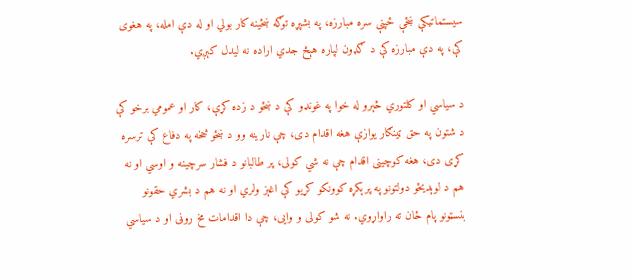سیستماتیکې ښځې ځپنې سره مبارزه، په بشپړه توګه ښځینه کار بولي او له دې امله، په هغوی کې، په دې مبارزه کې د ګډون لپاره هېڅ جدي اراده نه لیدل کېږي.

د سیاسي او کلتوري څېرو له خوا په غونډو کې د ښځو د زده کړې، کار او عمومي برخو کې د شتون په حق ټينګار یوازې هغه اقدام دی، چې نارینه وو د ښځو څخه په دفاع کې ترسره کړی دی، هغه کوچینی اقدام چې نه شي کولی، پر طالبانو د فشار سرچینه و اوسي او نه هم د لوېدیځو دولتونو په پرېکړه کوونکو کړیو کې اغېز ولري او نه هم د بشري حقونو بنسټونو پام ځان ته راواړوي. نه شو کولی و وایی، چې دا اقدامات مخ روڼی او د سیاسي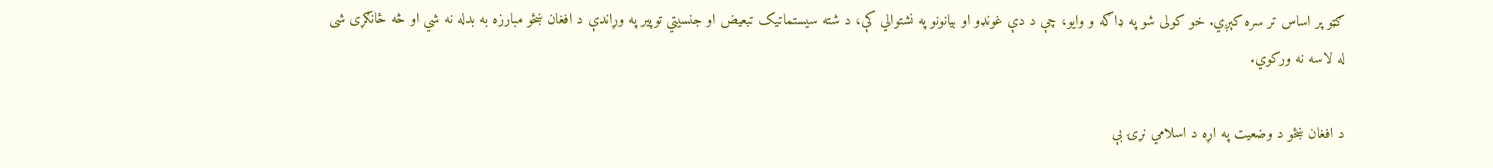ګټو پر اساس تر سره کېږي. خو کولی شو په ډاګه و وایو، چې د دې غونډو او بیانونو په نشتوالي کې، د شته سیستماتیک تبعیض او جنسیتي توپیر په وړاندې د افغان ښځو مبارزه به بدله نه شي او څه ځانګړی شی له لاسه نه ورکوي.

د افغان ښځو د وضعیت په اړه د اسلامي نړۍ بې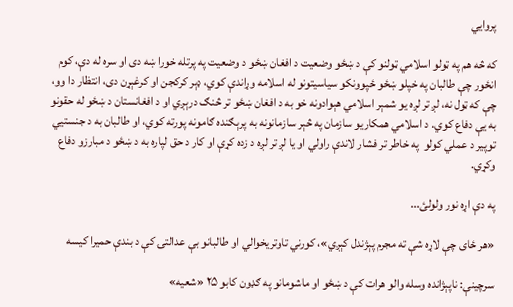پروايي

که څه هم په ټولو اسلامي ټولنو کې د ښځو وضعیت د افغان ښځو د وضعیت په پرتله خورا ښه دی او سره له دې، کوم انځور چې طالبان په خپلو ښځو ځپوونکو سیاسیتونو له اسلامه وړاندې کوي، ډېر کرکجن او کرغېړن دی، انتظار دا وو، چې که ټول نه، لږ تر لږه یو شمېر اسلامي هېوادونه خو به د افغان ښځو تر څنګ درېږي او د افغانستان د ښځو له حقونو به یې دفاع کوي. د اسلامي همکاریو سازمان په څېر سازمانونه به پرېګنده ګامونه پورته کوي، او طالبان به د جنستیي توپیر د عملي کولو  په خاطر تر فشار لاندې راولي او یا لږ تر لږه د زده کړې او کار د حق لپاره به د ښځو د مبارزو دفاع وکړي.

په دې اړه نور ولولئ...

«هر ځای چې لاړه شې ته مجرم پېژندل کېږي»، کورني تاوتریخوالي او طالبانو بې عدالتۍ کې د بندې حمیرا کیسه

سرچینې: ناپېژانده وسله والو هرات کې د ښځو او ماشومانو په ګډون کابو ۲۵ «شعیه»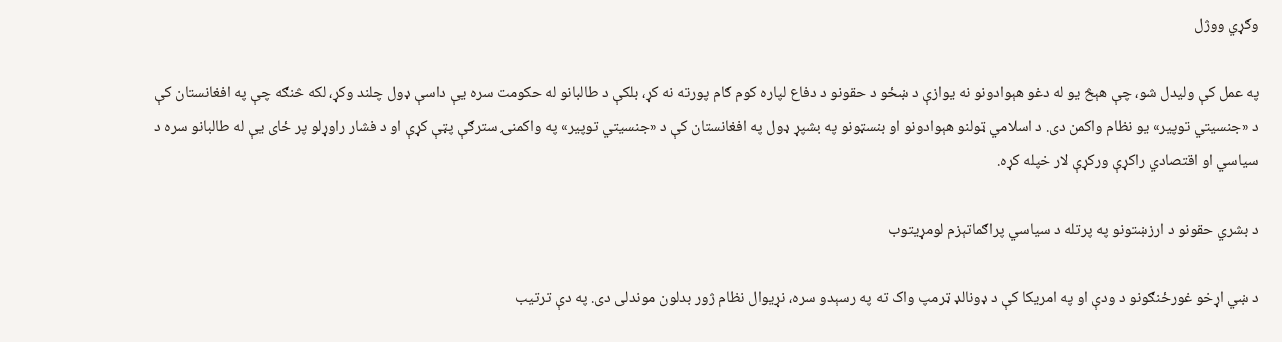وګړي ووژل

په عمل کې ولیدل شو، چې هېڅ یو له دغو هېوادونو نه یوازې د ښځو د حقونو د دفاع لپاره کوم ګام پورته نه کړ، بلکې د طالبانو له حکومت سره یې داسې ډول چلند وکړ، لکه څنګه چې په افغانستان کې د «جنسیتي توپیر» یو نظام واکمن دی. د اسلامي ټولنو هېوادونو او بنسټونو په بشپړ ډول په افغانستان کې د «جنسیتي توپیر» په واکمنۍ سترګې پټې کړې او د فشار راوړلو پر ځای یې له طالبانو سره د سیاسي او اقتصادي راکړې ورکړې لار خپله کړه.

د بشري حقونو د ارزښتونو په پرتله د سیاسي پراګماتېزم لومړیتوب

د ښي اړخو غورځنګونو د ودې او په امریکا کې د ډونالډ ټرمپ واک ته په رسېدو سره، نړیوال نظام ژور بدلون موندلی دی. په دې ترتیب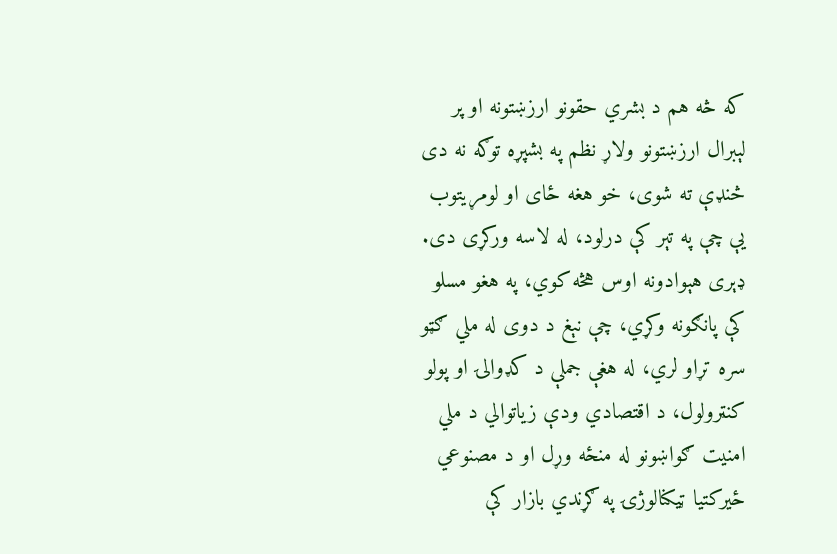که څه هم د بشري حقونو ارزښتونه او پر لېبرال ارزښتونو ولاړ نظم په بشپړه توګه نه دی څنډې ته شوی، خو هغه ځای او لومړیتوب یې چې په تېر کې درلود، له لاسه ورکړی دی. ډېری هېوادونه اوس هڅه کوي، په هغو مسلو کې پانګونه وکړي، چې نېغ د دوی له ملي ګټو سره تړاو لري، له هغې جملې د کډوالۍ او پولو کنټرولول، د اقتصادي ودې زیاتوالي د ملي امنیت ګواښونو له منځه وړل او د مصنوعي ځیرکتیا ټیکنالوژۍ په ګړندي بازار کې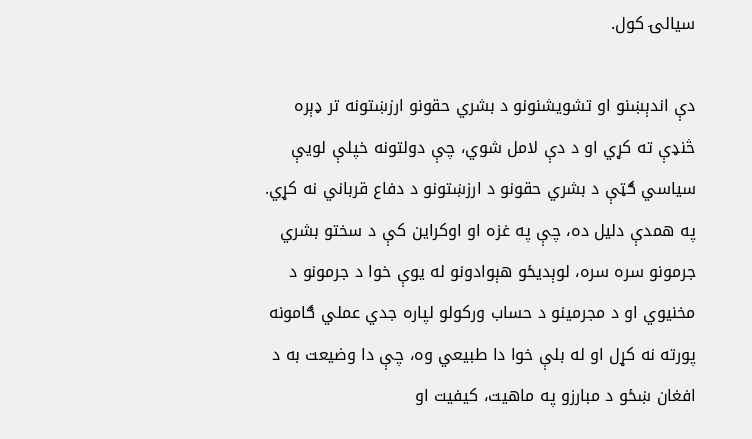سیالۍ کول.

دې اندېښنو او تشویشنونو د بشري حقونو ارزښتونه تر ډېره څنډې ته کړي او د دې لامل شوي، چې دولتونه خپلې لویې سیاسي ګټې د بشري حقونو د ارزښتونو د دفاع قرباني نه کړي. په همدې دلیل ده، چې په غزه او اوکراین کې د سختو بشري جرمونو سره سره، لوېدیځو هېوادونو له یوې خوا د جرمونو د مخنیوي او د مجرمینو د حساب ورکولو لپاره جدي عملي ګامونه پورته نه کړل او له بلې خوا دا طبیعي وه، چې دا وضیعت به د افغان ښځو د مبارزو په ماهیت، کیفیت او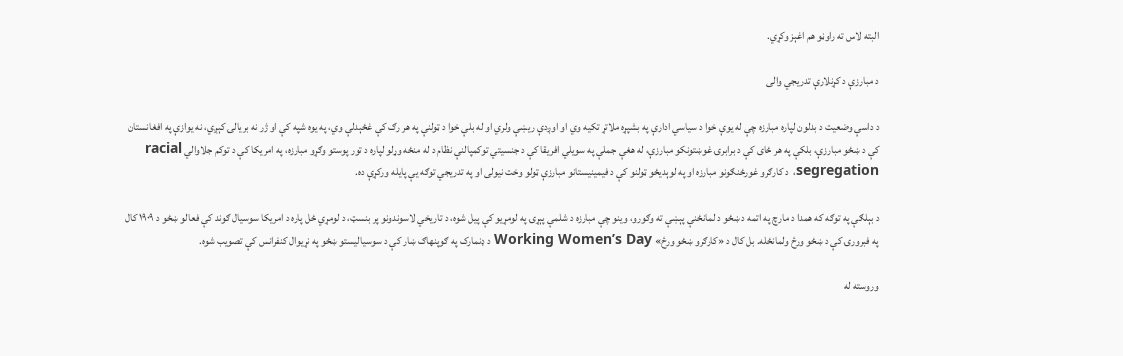البته لاس ته راوڼو هم اغېز وکړي.

د مبارزې د کړنلارې تدریجي والی

د داسې وضعیت د بدلون لپاره مبارزه چې له یوې خوا د سیاسي ادارې په بشپړه ملاتړ تکیه وي او اوږدې ریښې ولري او له بلې خوا د ټولنې په هر رګ کې غځېدلې وي، په یوه شپه کې او ژر نه بریالۍ کېږي، نه یوازې په افغانستان کې د ښځو مبارزې، بلکې په هر ځای کې د برابرۍ غوښتونکو مبارزې، له هغې جملې په سویلي افریقا کې د جنسیتي توکمپالنې نظام د له منځه وړلو لپاره د تور پوستو وګړو مبارزه، په امریکا کې د توکم جلاوالي racial segregation،  د کارګرو غورځنګونو مبارزه او په لوېدیځو ټولنو کې د فیمینیستانو مبارزې ټولو وخت نیولی او په تدریجي توګه یې پایله ورکړې ده.

د بېلګې په توګه که همدا د مارچ په اتمه د ښځو د لمانځنې پېښې ته وګورو، وینو چې مبارزه د شلمې پېړۍ په لومړیو کې پیل شوه، د تاریخي لاسوندونو پر بنسټ، د لومړي ځل پاره د امریکا سوسیال ګوند کې فعالو ښځو د ۱۹۰۹ کال په فبرورۍ کې د ښځو ورځ ولمانځله. بل کال د «کارګرو ښځو ورځ» Working Women’s Day د ډنمارک په ګوپنهاګ ښار کې د سوسیالیستو ښځو په نړیوال کنفرانس کې تصویب شوه.

وروسته له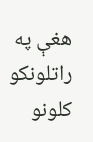هغې په راتلونکو کلونو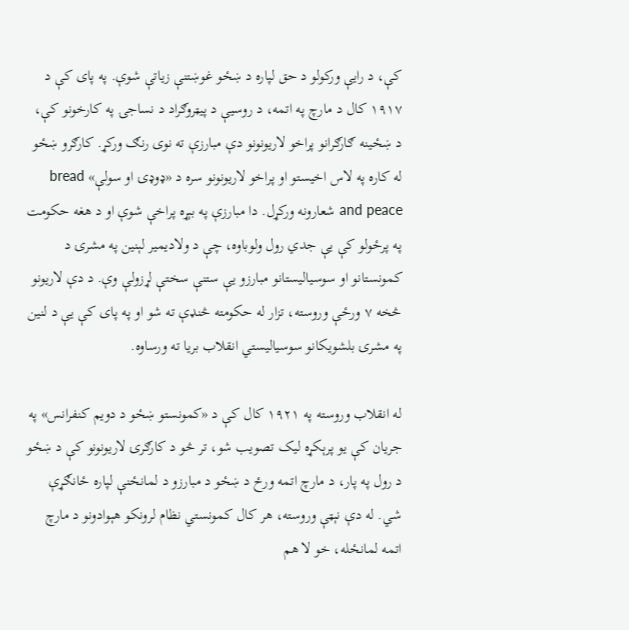کې، د رایې ورکولو د حق لپاره د ښځو غوښتنې زیاتې شوې. په پای کې د ۱۹۱۷ کال د مارچ په اتمه، د روسیې د پیټروګراد د نساجۍ په کارخونو کې، د ښځینه ګارګرانو پراخو لاریونونو دې مبارزې ته نوی رنګ ورکړ. کارګرو ښځو له کاره په لاس اخیستو او پراخو لاریونونو سره د «ډوډۍ او سولې» bread and peace شعارونه ورکړل. دا مبارزې په بېړه پراخې شوې او د هغه حکومت په پرځولو کې یې جدي رول ولوباوه، چې د ولادیمیر لېنین په مشرۍ د کمونستانو او سوسیالیستانو مبارزو یې ستنې سختې لړزولې وې. د دې لاریونو څخه ۷ ورځې وروسته، تزار له حکومته څنډې ته شو او په پای کې یې د لنین په مشرۍ بلشویکانو سوسیالیستي انقلاب بریا ته ورساوه.

له انقلاب وروسته په ۱۹۲۱ کال کې د «کمونستو ښځو د دویم کنفرانس» په جریان کې یو پرېکړه لیک تصویب شو، تر څو د کارګرۍ لاریونونو کې د ښځو د رول په پار، د مارچ اتمه ورځ د ښځو د مبارزو د لمانځنې لپاره ځانګړې شي. له دې نېټې وروسته، هر کال کمونستي نظام لرونکو هېوادونو د مارچ اتمه لمانځله، خو لا هم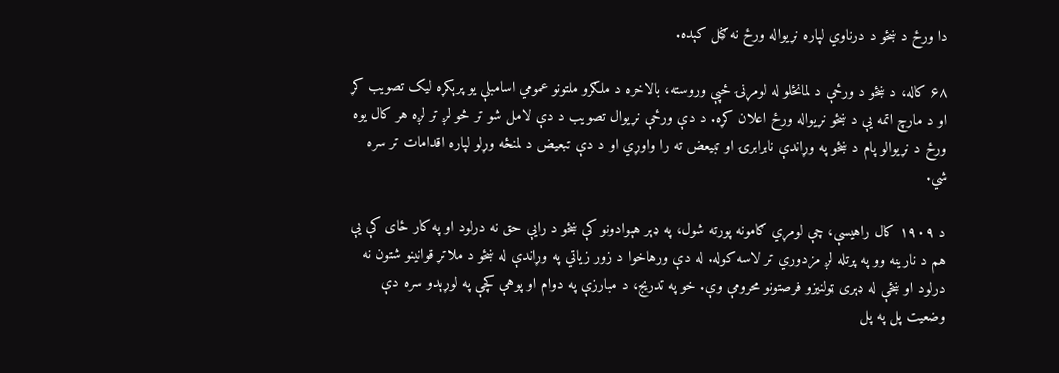دا ورځ د ښځو د درناوي لپاره نړیواله ورځ نه ګڼل کېده.

۶۸ کاله، د ښځو د ورځې د لمانځلو له لومړنۍ ځپې وروسته، بالاخره د ملګرو ملتونو عمومي اسامبلې یو پرېکړه لیک تصویب کړ او د مارچ اتمه یې د ښځو نړیواله ورځ اعلان کړه. د دې ورځې نړیوال تصویب د دې لامل شو تر څو لږ تر لږه هر کال یوه ورځ د نړیوالو پام د ښځو په وړاندې نابرابرۍ او تبیعض ته را واوړي او د دې تبعیض د لمنځه وړلو لپاره اقدامات تر سره شي.

د ۱۹۰۹ کال راهیسې، چې لومړي ګامونه پورته شول، په ډېر هېوادونو کې ښځو د رایې حق نه درلود او په کار ځای کې یې هم د نارینه وو په پرتله لږ مزدوري تر لاسه کوله. له دې ورهاخوا د زور زیاتي په وړاندې له ښځو د ملاتړ قوانینو شتون نه درلود او ښځې له ډېری ټولنیزو فرصتونو محرومې وې. خو په تدریج، د مبارزې په دوام او پوهې کچې په لوړېدو سره دې وضعیت پل په پل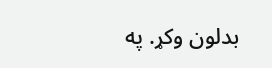بدلون وکړ. په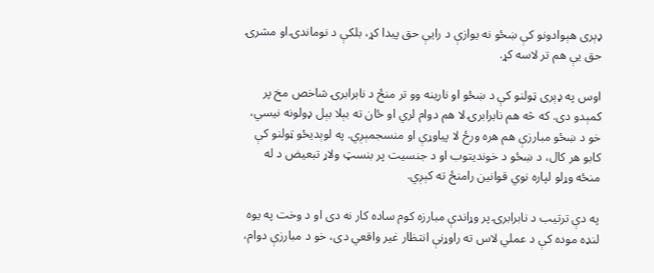ډېری هېوادونو کې ښځو نه یوازې د رایې حق پیدا کړ، بلکې د نوماندۍ او مشرۍ حق یې هم تر لاسه کړ.

اوس په ډېری ټولنو کې د ښځو او نارینه وو تر منځ د نابرابرۍ شاخص مخ پر کمېدو دی. که څه هم نابرابرۍ لا هم دوام لري او ځان ته بېلا بېل ډولونه نیسي، خو د ښځو مبارزې هم هره ورځ لا پیاوړې او منسجمېږي. په لوېدیځو ټولنو کې کابو هر کال، د ښځو د خوندیتوب او د جنسیت پر بنسټ ولاړ تبعیض د له منځه وړلو لپاره نوي قوانین رامنځ ته کېږي.

په دې ترتیب د نابرابرۍ پر وړاندې مبارزه کوم ساده کار نه دی او د وخت په یوه لنډه موده کې د عملي لاس ته راوړنې انتظار غیر واقعي دی، خو د مبارزې دوام،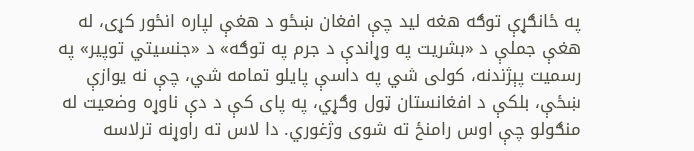په ځانګړې توګه هغه لید چې افغان ښځو د هغې لپاره انځور کړی، له هغې جملې د «بشریت په وړاندې د جرم په توګه» د «جنسیتي توپیر» په رسمیت پېژندنه، کولی شي په داسې پایلو تمامه شي، چې نه یوازې ښځې، بلکې د افغانستان ټول وګړي، په پای کې د دې ناوړه وضعیت له منګولو چې اوس رامنځ ته شوی وژغوري. دا لاس ته راوړنه ترلاسه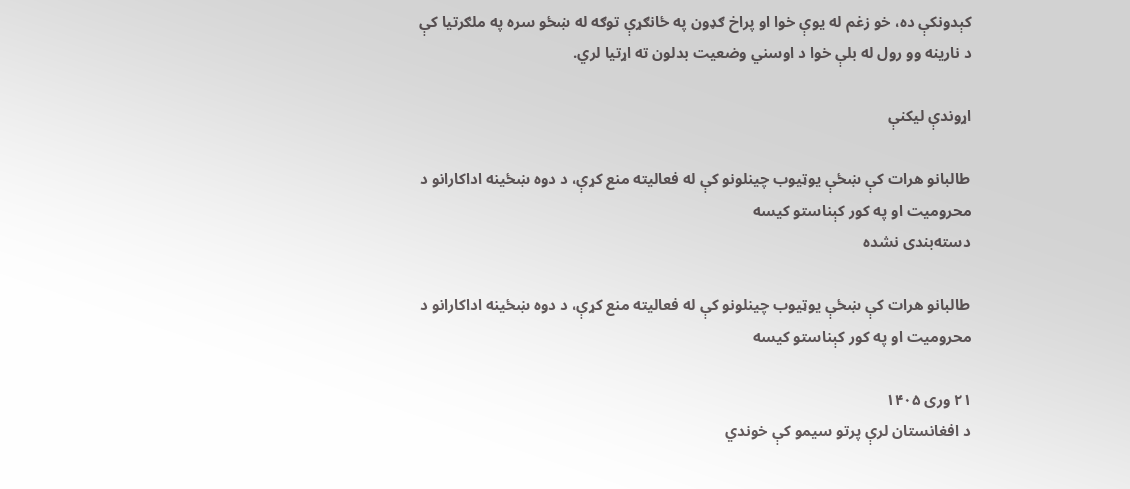کېدونکې ده، خو زغم له یوې خوا او پراخ ګډون په ځانګړې توګه له ښځو سره په ملګرتیا کې د نارینه وو رول له بلې خوا د اوسني وضعیت بدلون ته اړتیا لري.

اړوندې لیکنې

طالبانو هرات کې ښځې یوټیوب چینلونو کې له فعالیته منع کړې، د دوه ښځینه اداکارانو د محرومیت او په کور کېناستو کیسه
دسته‌بندی نشده

طالبانو هرات کې ښځې یوټیوب چینلونو کې له فعالیته منع کړې، د دوه ښځینه اداکارانو د محرومیت او په کور کېناستو کیسه

۲۱ وری ۱۴۰۵
د افغانستان لرې پرتو سیمو کې خوندي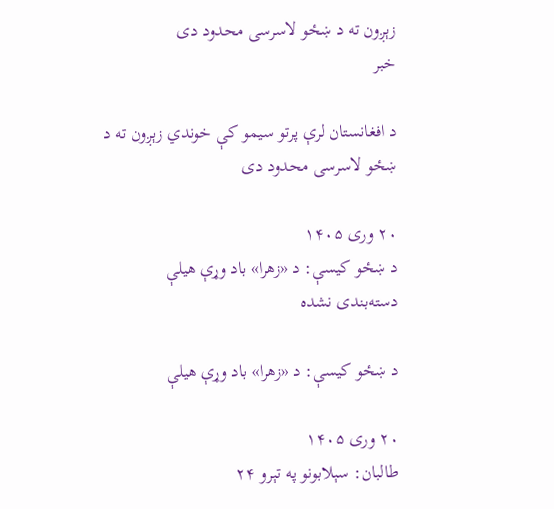زېږون ته د ښځو لاسرسی محدود دی
خبر

د افغانستان لرې پرتو سیمو کې خوندي زېږون ته د ښځو لاسرسی محدود دی

۲۰ وری ۱۴۰۵
د ښځو کیسې: د «زهرا» باد وړې هیلې
دسته‌بندی نشده

د ښځو کیسې: د «زهرا» باد وړې هیلې

۲۰ وری ۱۴۰۵
طالبان: سېلابونو په تېرو ۲۴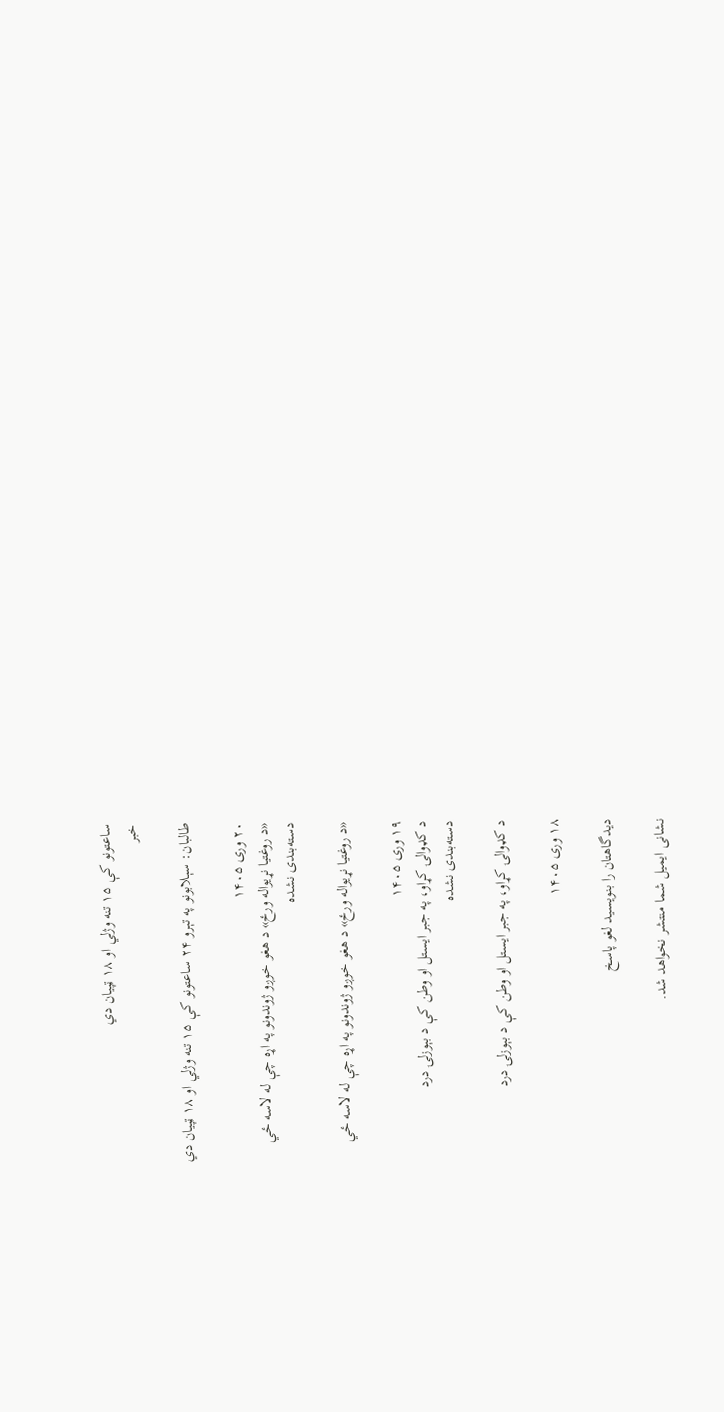ساعتونو کې ۱۵ تنه وژلي او ۱۸ ټپیان دي
خبر

طالبان: سېلابونو په تېرو ۲۴ ساعتونو کې ۱۵ تنه وژلي او ۱۸ ټپیان دي

۲۰ وری ۱۴۰۵
«د روغتیا نړیواله ورځ» د هغو خوږو ژوندونو په اړه چې له لاسه ځي
دسته‌بندی نشده

«د روغتیا نړیواله ورځ» د هغو خوږو ژوندونو په اړه چې له لاسه ځي

۱۹ وری ۱۴۰۵
د کډوالۍ کړاو، په جبر ایستل او وطن کې د بېوزلۍ درد
دسته‌بندی نشده

د کډوالۍ کړاو، په جبر ایستل او وطن کې د بېوزلۍ درد

۱۸ وری ۱۴۰۵

دیدگاهتان را بنویسید لغو پاسخ

نشانی ایمیل شما منتشر نخواهد شد.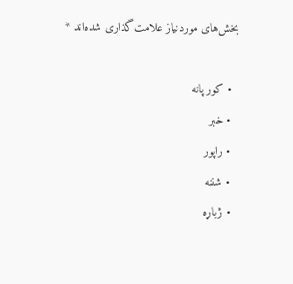بخش‌های موردنیاز علامت‌گذاری شده‌اند *

  • کور پانه
  • خبر
  • راپور
  • شننه
  • ژباړه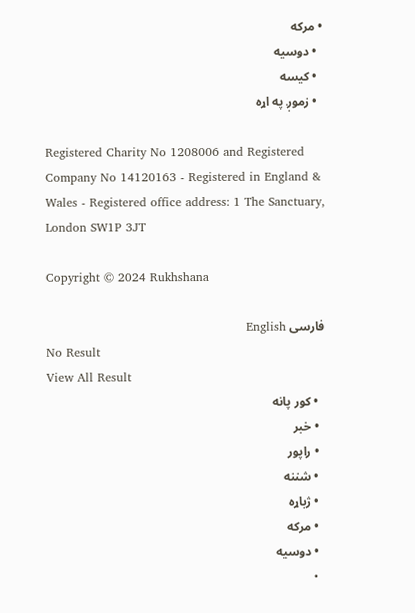• مرکه
  • دوسیه
  • کیسه
  • زموږ په اړه

Registered Charity No 1208006 and Registered Company No 14120163 - Registered in England & Wales - Registered office address: 1 The Sanctuary, London SW1P 3JT

Copyright © 2024 Rukhshana

فارسی English
No Result
View All Result
  • کور پانه
  • خبر
  • راپور
  • شننه
  • ژباړه
  • مرکه
  • دوسیه
  •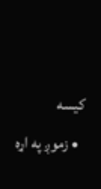کیسه
  • زموږ په اړه